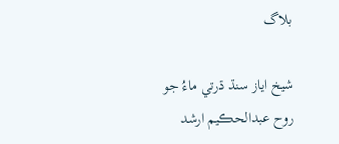بلاگ

شيخ اياز سنڌ ڌرتي ماءُ جو روح عبدالحڪيم ارشد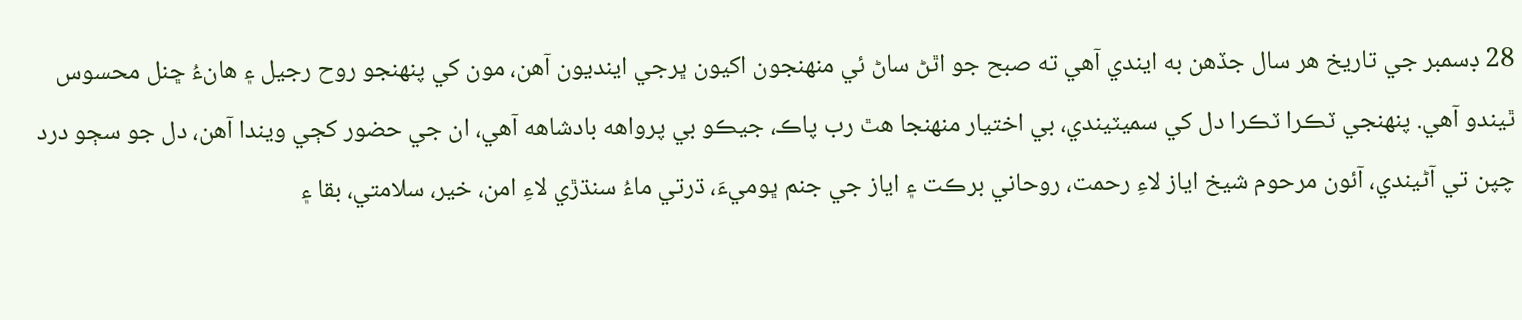28 ڊسمبر جي تاريخ هر سال جڏهن به ايندي آهي ته صبح جو اٿڻ ساڻ ئي منهنجون اکيون ڀرجي اينديون آهن، مون کي پنهنجو روح رجيل ۽ هانءُ ڇنل محسوس ٿيندو آهي. پنهنجي ٽڪرا ٽڪرا دل کي سميٽيندي، بي اختيار منهنجا هٿ رب پاڪ، جيڪو بي پرواهه بادشاهه آهي، ان جي حضور کڄي ويندا آهن، دل جو سڄو درد چپن تي آڻيندي، آئون مرحوم شيخ اياز لاءِ رحمت، روحاني برڪت ۽ اياز جي جنم ڀوميءَ، ڌرتي ماءُ سنڌڙي لاءِ امن، خير، سلامتي، بقا ۽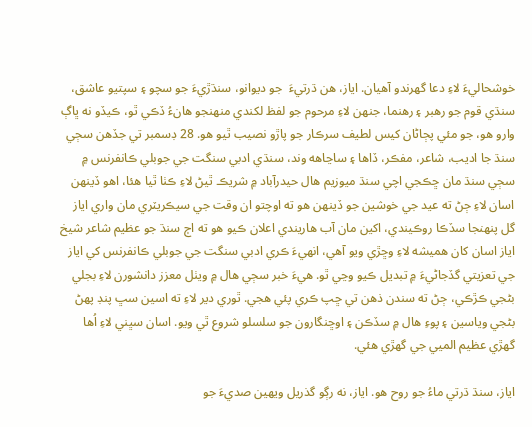خوشحاليءَ لاءِ دعا گهرندو آهيان. اياز، هن ڌرتيءَ  جو ديوانو، سنڌڙيءَ جو سچو ۽ سپتيو عاشق، سنڌي قوم جو رهبر ۽ رهنما، جنهن لاءِ مرحوم جو لفظ لکندي منهنجو هانءُ ڏڪي ٿو، ڪيڏو نه ڀاڳ وارو هو، جو مئي پڄاڻان کيس لطيف سرڪار جو پاڙو نصيب ٿيو هو. 28 ڊسمبر تي جڏهن سڄي سنڌ جا اديب، شاعر، مفڪر، ڏاها ۽ ساڃاهه وند، سنڌي ادبي سنگت جي جوبلي ڪانفرنس ۾ سڄي سنڌ مان ڇڪجي اچي سنڌ ميوزيم هال حيدرآباد ۾ شريڪ ٿيڻ لاءِ ڪٺا ٿيا هئا، اهو ڏينهن اسان لاءِ ڄڻ ته عيد جي خوشين جو ڏينهن هو ته اوچتو ان وقت جي سيڪريٽري مان واري اياز گل پنهنجا سڏڪا روڪيندي، اکين مان آب هاريندي اعلان ڪيو هو ته اڄ سنڌ جو عظيم شاعر شيخ اياز اسان کان هميشه لاءِ وڇڙي ويو آهي، انهيءَ ڪري ادبي سنگت جي جوبلي ڪانفرنس کي اياز جي تعزيتي گڏجاڻيءَ ۾ تبديل ڪيو وڃي ٿو. هيءَ خبر سڄي هال ۾ ويٺل معزز دانشورن لاءِ بجلي بڻجي ڪڙڪي، ڄڻ ته سندن ذهن تي ڇپ ڪري پئي هجي. ٿوري دير لاءِ ته اسين سڀ پنڊ پهڻ بڻجي وياسين ۽ پوءِ هال ۾ سڏڪن ۽ اوڇنگارون جو سلسلو شروع ٿي ويو. اسان سڀني لاءِ اُها گهڙي عظيم الميي جي گهڙي هئي.

اياز، سنڌ ڌرتي ماءُ جو روح هو. اياز، نه رڳو گذريل ويهين صديءَ جو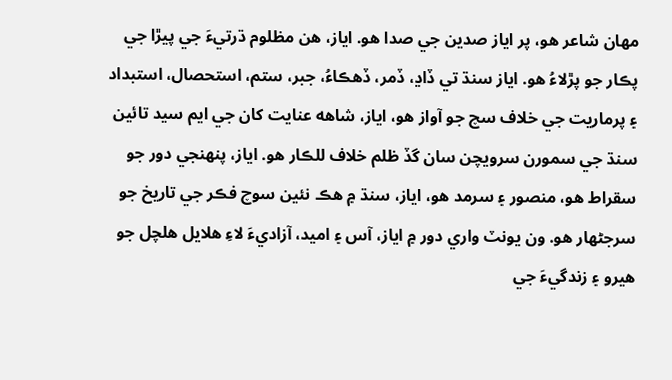مهان شاعر هو، پر اياز صدين جي صدا هو. اياز، هن مظلوم ڌرتيءَ جي پيڙا جي پڪار جو پڙلاءُ هو. اياز سنڌ تي ڏاڍ، ڏمر، ڏهڪاءُ، جبر، ستم، استحصال، استبداد ۽ پرماريت جي خلاف سچ جو آواز هو، اياز، شاهه عنايت کان جي ايم سيد تائين سنڌ جي سمورن سرويچن سان گڏ ظلم خلاف للڪار هو. اياز، پنهنجي دور جو سقراط هو، منصور ۽ سرمد هو، اياز، سنڌ ۾ هڪ نئين سوچ فڪر جي تاريخ جو سرجڻهار هو. ون يونٽ واري دور ۾ اياز، آس ۽ اميد، آزاديءَ لاءِ هلايل هلچل جو هيرو ۽ زندگيءَ جي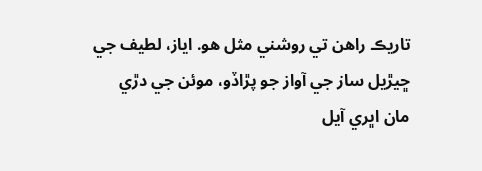تاريڪ راهن تي روشني مثل هو. اياز، لطيف جي ڇيڙيل ساز جي آواز جو پڙاڏو، موئن جي دڙي مان اڀري آيل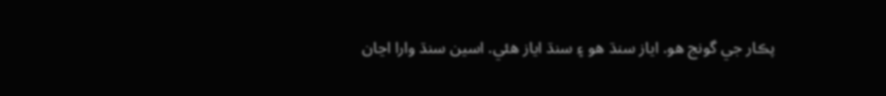پڪار جي گونج هو. اياز سنڌ هو ۽ سنڌ اياز هئي. اسين سنڌ وارا اڃان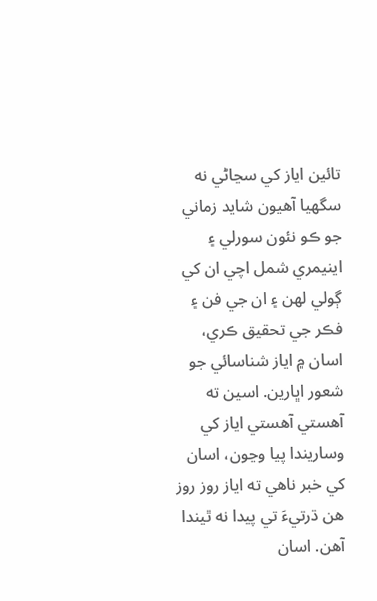تائين اياز کي سڃاڻي نه سگهيا آهيون شايد زماني جو ڪو نئون سورلي ۽ اينيمري شمل اچي ان کي ڳولي لهن ۽ ان جي فن ۽ فڪر جي تحقيق ڪري، اسان ۾ اياز شناسائي جو شعور اڀارين. اسين ته آهستي آهستي اياز کي وساريندا پيا وڃون، اسان کي خبر ناهي ته اياز روز روز هن ڌرتيءَ تي پيدا نه ٿيندا آهن. اسان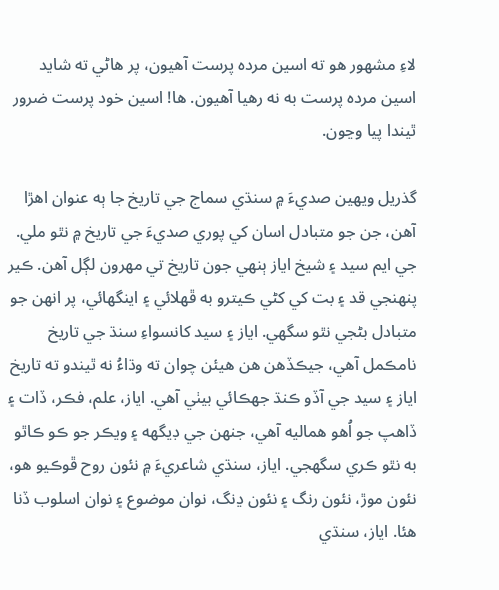لاءِ مشهور هو ته اسين مرده پرست آهيون، پر هاڻي ته شايد اسين مرده پرست به نه رهيا آهيون. ها! اسين خود پرست ضرور ٿيندا پيا وڃون.

گذريل ويهين صديءَ ۾ سنڌي سماج جي تاريخ جا ٻه عنوان اهڙا آهن، جن جو متبادل اسان کي پوري صديءَ جي تاريخ ۾ نٿو ملي. جي ايم سيد ۽ شيخ اياز ٻنهي جون تاريخ تي مهرون لڳل آهن. ڪير پنهنجي قد ۽ بت کي کڻي ڪيترو به ڦهلائي ۽ اينگهائي، پر انهن جو متبادل بڻجي نٿو سگهي. اياز ۽ سيد کانسواءِ سنڌ جي تاريخ نامڪمل آهي، جيڪڏهن هن هيئن چوان ته وڌاءُ نه ٿيندو ته تاريخ اياز ۽ سيد جي آڏو ڪنڌ جهڪائي بيٺي آهي. اياز، علم، فڪر، ڏات ۽ ڏاهپ جو اُهو هماليه آهي، جنهن جي ڊيگهه ۽ ويڪر جو ڪو ڪاٿو به نٿو ڪري سگهجي. اياز، سنڌي شاعريءَ ۾ نئون روح ڦوڪيو هو، نئون موڙ، نئون رنگ ۽ نئون ڍنگ، نوان موضوع ۽ نوان اسلوب ڏنا هئا. اياز، سنڌي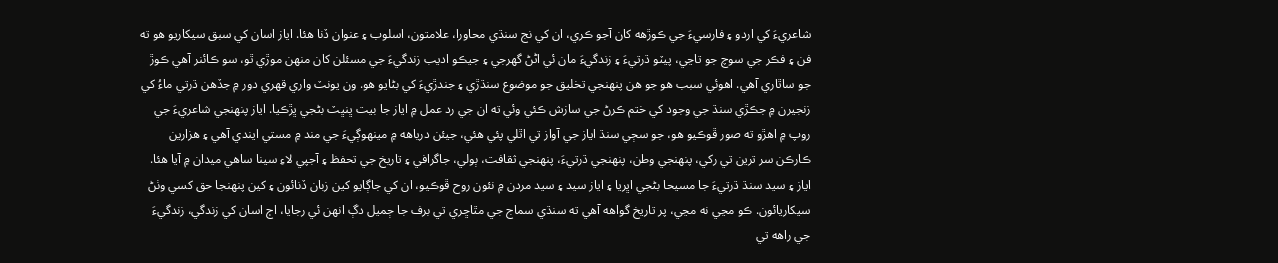شاعريءَ کي اردو ۽ فارسيءَ جي ڪوڙهه کان آجو ڪري، ان کي نج سنڌي محاورا، علامتون، اسلوب ۽ عنوان ڏنا هئا. اياز اسان کي سبق سيکاريو هو ته فن ۽ فڪر جي سوچ جو تاڃي، پيٽو ڌرتيءَ ۽ زندگيءَ مان ئي اڻڻ گهرجي ۽ جيڪو اديب زندگيءَ جي مسئلن کان منهن موڙي ٿو، سو ڪائنر آهي ڪوڙ جو ساٿاري آهي. اهوئي سبب هو جو هن پنهنجي تخليق جو موضوع سنڌڙي ۽ جندڙيءَ کي بڻايو هو. ون يونٽ واري قهري دور ۾ جڏهن ڌرتي ماءُ کي زنجيرن ۾ جڪڙي سنڌ جي وجود کي ختم ڪرڻ جي سازش ڪئي وئي ته ان جي رد عمل ۾ اياز جا بيت ڀنڀٽ بڻجي ڀڙڪيا. اياز پنهنجي شاعريءَ جي روپ ۾ اهڙو ته صور ڦوڪيو هو، جو سڄي سنڌ اياز جي آواز تي اٿلي پئي هئي، جيئن درياهه ۾ مينهوڳيءَ جي مند ۾ مستي ايندي آهي ۽ هزارين ڪارڪن سر ترين تي رکي، پنهنجي وطن، پنهنجي ڌرتيءَ، پنهنجي ثقافت، ٻولي، جاگرافي ۽ تاريخ جي تحفظ ۽ آجپي لاءِ سينا ساهي ميدان ۾ آيا هئا. اياز ۽ سيد سنڌ ڌرتيءَ جا مسيحا بڻجي اڀريا ۽ اياز سيد ۽ سيد مردن ۾ نئون روح ڦوڪيو، ان کي جاڳايو کين زبان ڏنائون ۽ کين پنهنجا حق کسي وٺڻ سيکاريائون. ڪو مڃي نه مڃي، پر تاريخ گواهه آهي ته سنڌي سماج جي مٿاڇري تي برف جا ڄميل دڳ انهن ئي رجايا، اڄ اسان کي زندگي، زندگيءَ جي راهه تي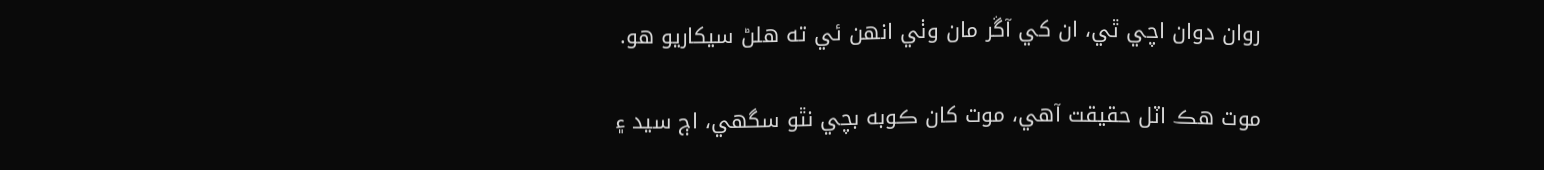روان دوان اچي ٿي، ان کي آڱر مان وٺي انهن ئي ته هلڻ سيکاريو هو.

موت هڪ اٽل حقيقت آهي، موت کان ڪوبه بچي نٿو سگهي، اڄ سيد ۽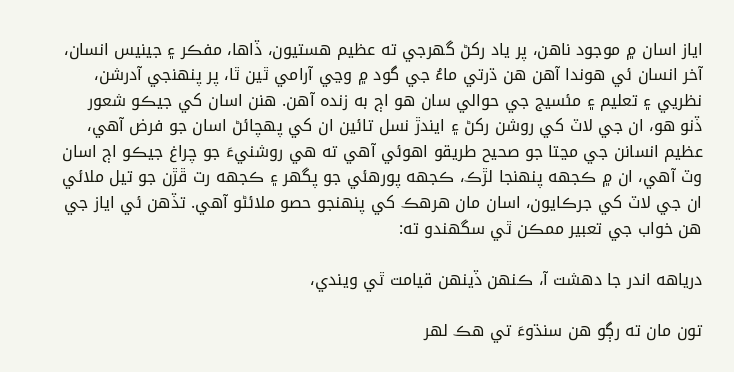اياز اسان ۾ موجود ناهن، پر ياد رکڻ گهرجي ته عظيم هستيون، ڏاها، مفڪر ۽ جينيس انسان، آخر انسان ئي هوندا آهن هن ڌرتي ماءُ جي گود ۾ وڃي آرامي ٿين ٿا، پر پنهنجي آدرشن، نظريي ۽ تعليم ۽ مئسيج جي حوالي سان هو اڄ به زنده آهن. هنن اسان کي جيڪو شعور ڏنو هو، ان جي لاٽ کي روشن رکڻ ۽ ايندڙ نسل تائين ان کي پهچائڻ اسان جو فرض آهي، عظيم انسانن جي مڃتا جو صحيح طريقو اهوئي آهي ته هي روشنيءَ جو چراغ جيڪو اڄ اسان وٽ آهي، ان ۾ ڪجهه پنهنجا لڙڪ، ڪجهه پورهئي جو پگهر ۽ ڪجهه رت ڦڙن جو تيل ملائي ان جي لاٽ کي جرڪايون، اسان مان هرهڪ کي پنهنجو حصو ملائڻو آهي. تڏهن ئي اياز جي هن خواب جي تعبير ممڪن ٿي سگهندو ته:

درياهه اندر جا دهشت آ، ڪنهن ڏينهن قيامت ٿي ويندي،

تون مان ته رڳو هن سنڌوءَ تي هڪ لهر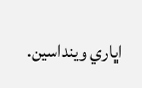اڀاري وينداسين.